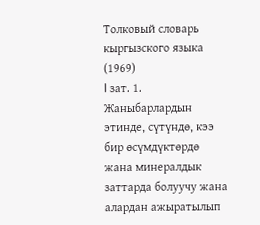Толковый словарь кыргызского языка (1969)
I зат. 1. Жаныбарлардын этинде, сүтүндө, кээ бир өсүмдүктөрдө
жана минералдык заттарда болуучу жана алардан ажыратылып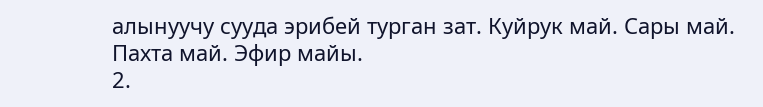алынуучу сууда эрибей турган зат. Куйрук май. Сары май. Пахта май. Эфир майы.
2.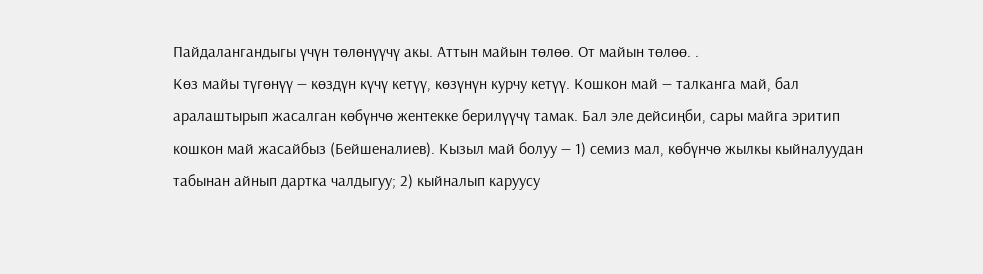Пайдалангандыгы үчүн төлөнүүчү акы. Аттын майын төлөө. От майын төлөө. .
Көз майы түгөнүү — көздүн күчү кетүү, көзүнүн курчу кетүү. Кошкон май — талканга май, бал аралаштырып жасалган көбүнчө жентекке берилүүчү тамак. Бал эле дейсиңби, сары майга эритип кошкон май жасайбыз (Бейшеналиев). Кызыл май болуу — 1) семиз мал, көбүнчө жылкы кыйналуудан табынан айнып дартка чалдыгуу; 2) кыйналып каруусу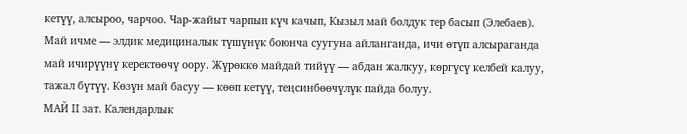кетүү, алсыроо, чарчоо. Чар-жайыт чарпып күч качып, Кызыл май болдук тер басып (Элебаев). Май ичме — элдик медициналык түшүнүк боюнча суугуна айланганда, ичи өтүп алсыраганда май ичирүүнү керектөөчү оору. Жүрөккө майдай тийүү — абдан жалкуу, көргүсү келбей калуу, тажал бүтүү. Көзүн май басуу — көөп кетүү, теңсинбөөчүлүк пайда болуу.
МАЙ II зат. Календарлык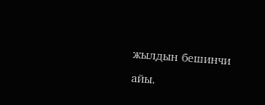жылдын бешинчи айы.